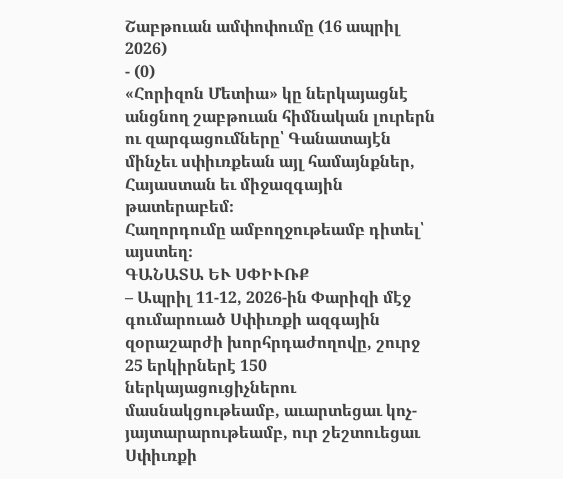Շաբթուան ամփոփումը (16 ապրիլ 2026)
- (0)
«Հորիզոն Մետիա» կը ներկայացնէ անցնող շաբթուան հիմնական լուրերն ու զարգացումները՝ Գանատայէն մինչեւ սփիւռքեան այլ համայնքներ, Հայաստան եւ միջազգային թատերաբեմ։
Հաղորդումը ամբողջութեամբ դիտել՝ այստեղ։
ԳԱՆԱՏԱ ԵՒ ՍՓԻՒՌՔ
– Ապրիլ 11-12, 2026-ին Փարիզի մէջ գումարուած Սփիւռքի ազգային զօրաշարժի խորհրդաժողովը, շուրջ 25 երկիրներէ 150 ներկայացուցիչներու մասնակցութեամբ, աւարտեցաւ կոչ-յայտարարութեամբ, ուր շեշտուեցաւ Սփիւռքի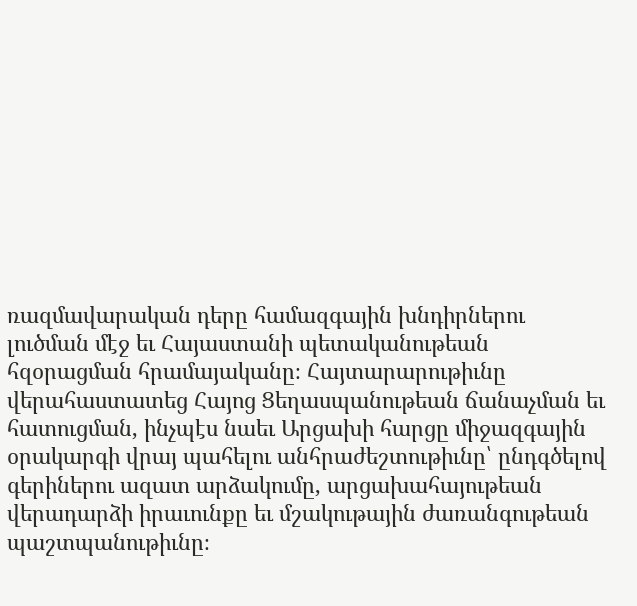ռազմավարական դերը համազգային խնդիրներու լուծման մէջ եւ Հայաստանի պետականութեան հզօրացման հրամայականը։ Հայտարարութիւնը վերահաստատեց Հայոց Ցեղասպանութեան ճանաչման եւ հատուցման, ինչպէս նաեւ Արցախի հարցը միջազգային օրակարգի վրայ պահելու անհրաժեշտութիւնը՝ ընդգծելով գերիներու ազատ արձակումը, արցախահայութեան վերադարձի իրաւունքը եւ մշակութային ժառանգութեան պաշտպանութիւնը։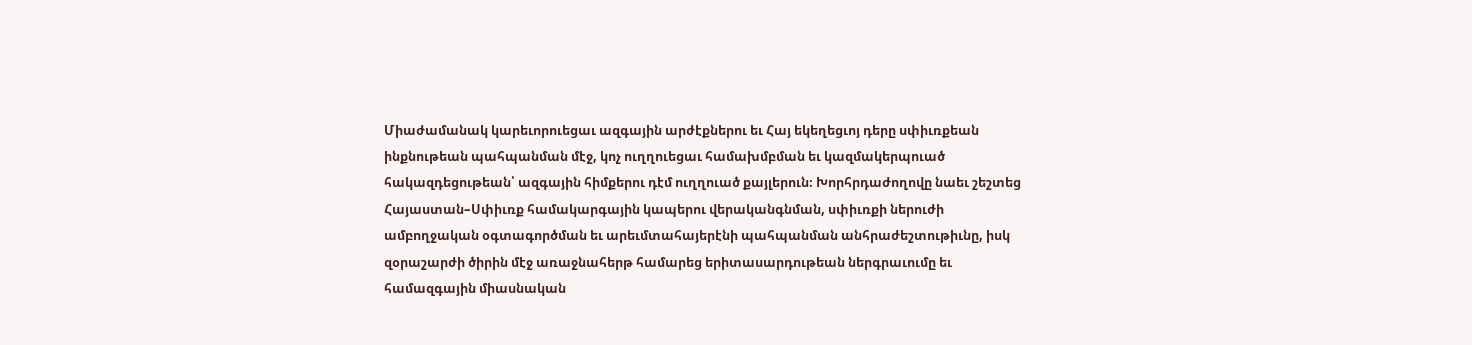Միաժամանակ կարեւորուեցաւ ազգային արժէքներու եւ Հայ եկեղեցւոյ դերը սփիւռքեան ինքնութեան պահպանման մէջ, կոչ ուղղուեցաւ համախմբման եւ կազմակերպուած հակազդեցութեան՝ ազգային հիմքերու դէմ ուղղուած քայլերուն։ Խորհրդաժողովը նաեւ շեշտեց Հայաստան–Սփիւռք համակարգային կապերու վերականգնման, սփիւռքի ներուժի ամբողջական օգտագործման եւ արեւմտահայերէնի պահպանման անհրաժեշտութիւնը, իսկ զօրաշարժի ծիրին մէջ առաջնահերթ համարեց երիտասարդութեան ներգրաւումը եւ համազգային միասնական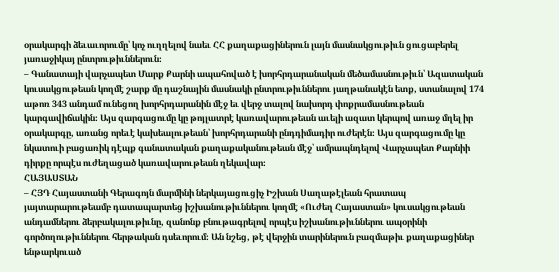օրակարգի ձեւաւորումը՝ կոչ ուղղելով նաեւ ՀՀ քաղաքացիներուն լայն մասնակցութիւն ցուցաբերել յառաջիկայ ընտրութիւններուն։
– Գանատայի վարչապետ Մարք Քարնի ապահոված է խորհրդարանական մեծամասնութիւն՝ Ազատական կուսակցութեան կողմէ շարք մը դաշնային մասնակի ընտրութիւններու յաղթանակէն ետք, ստանալով 174 աթոռ 343 անդամ ունեցող խորհրդարանին մէջ եւ վերջ տալով նախորդ փոքրամասնութեան կարգավիճակին։ Այս զարգացումը կը թոյլատրէ կառավարութեան աւելի ազատ կերպով առաջ մղել իր օրակարգը, առանց որեւէ կախեալութեան՝ խորհրդարանի ընդդիմադիր ուժերէն։ Այս զարգացումը կը նկատուի բացառիկ դէպք գանատական քաղաքականութեան մէջ՝ ամրապնդելով Վարչապետ Քարնիի դիրքը որպէս ուժեղացած կառավարութեան ղեկավար։
ՀԱՅԱՍՏԱՆ
– ՀՅԴ Հայաստանի Գերագոյն մարմինի ներկայացուցիչ Իշխան Սաղաթէլեան հրատապ յայտարարութեամբ դատապարտեց իշխանութիւններու կողմէ «Ուժեղ Հայաստան» կուսակցութեան անդամներու ձերբակալութիւնը, զանոնք բնութագրելով որպէս իշխանութիւններու ապօրինի գործողութիւններու հերթական դսեւորում։ Ան նշեց, թէ վերջին տարիներուն բազմաթիւ քաղաքացիներ ենթարկուած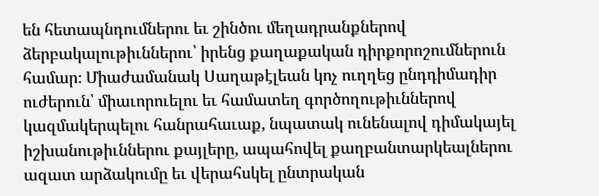են հետապնդումներու եւ շինծու մեղադրանքներով ձերբակալութիւններու՝ իրենց քաղաքական դիրքորոշումներուն համար։ Միաժամանակ Սաղաթէլեան կոչ ուղղեց ընդդիմադիր ուժերուն՝ միաւորուելու եւ համատեղ գործողութիւններով կազմակերպելու հանրահաւաք, նպատակ ունենալով դիմակայել իշխանութիւններու քայլերը, ապահովել քաղբանտարկեալներու ազատ արձակումը եւ վերահսկել ընտրական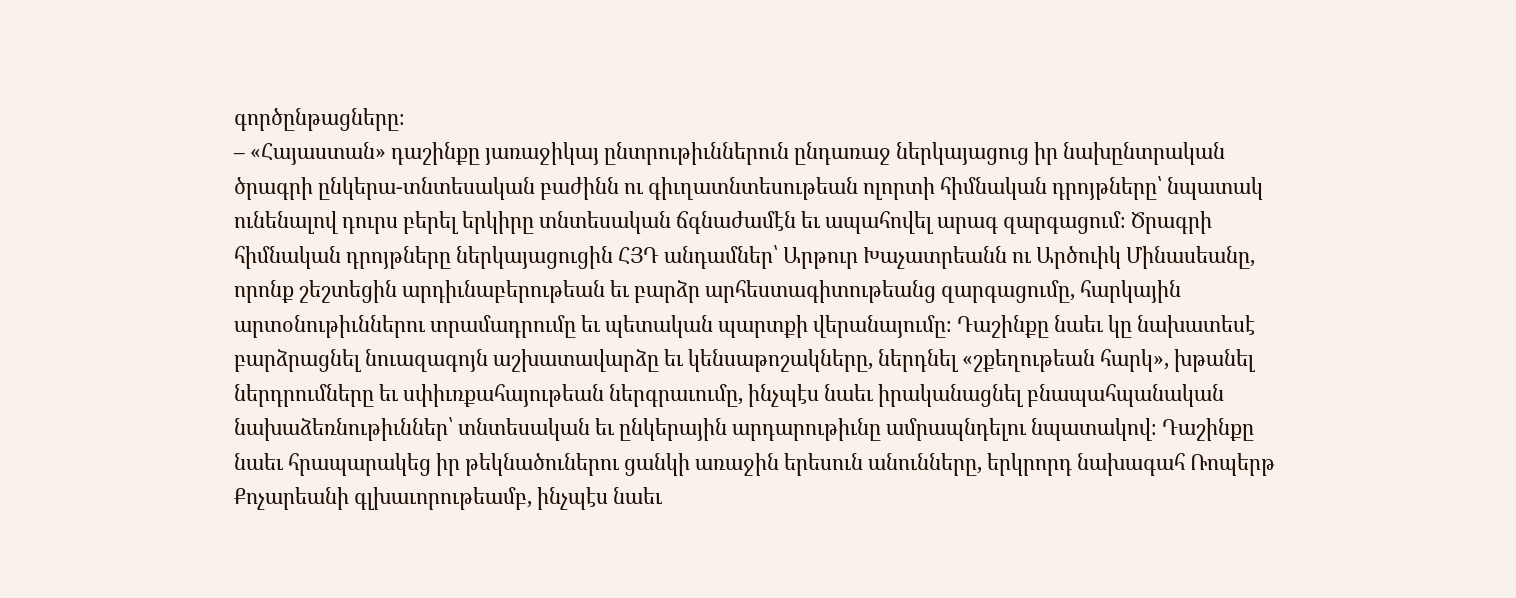գործընթացները։
– «Հայաստան» դաշինքը յառաջիկայ ընտրութիւններուն ընդառաջ ներկայացուց իր նախընտրական ծրագրի ընկերա-տնտեսական բաժինն ու գիւղատնտեսութեան ոլորտի հիմնական դրոյթները՝ նպատակ ունենալով դուրս բերել երկիրը տնտեսական ճգնաժամէն եւ ապահովել արագ զարգացում։ Ծրագրի հիմնական դրոյթները ներկայացուցին ՀՅԴ անդամներ՝ Արթուր Խաչատրեանն ու Արծուիկ Մինասեանը, որոնք շեշտեցին արդիւնաբերութեան եւ բարձր արհեստագիտութեանց զարգացումը, հարկային արտօնութիւններու տրամադրումը եւ պետական պարտքի վերանայումը։ Դաշինքը նաեւ կը նախատեսէ բարձրացնել նուազագոյն աշխատավարձը եւ կենսաթոշակները, ներդնել «շքեղութեան հարկ», խթանել ներդրումները եւ սփիւռքահայութեան ներգրաւումը, ինչպէս նաեւ իրականացնել բնապահպանական նախաձեռնութիւններ՝ տնտեսական եւ ընկերային արդարութիւնը ամրապնդելու նպատակով։ Դաշինքը նաեւ հրապարակեց իր թեկնածուներու ցանկի առաջին երեսուն անունները, երկրորդ նախագահ Ռոպերթ Քոչարեանի գլխաւորութեամբ, ինչպէս նաեւ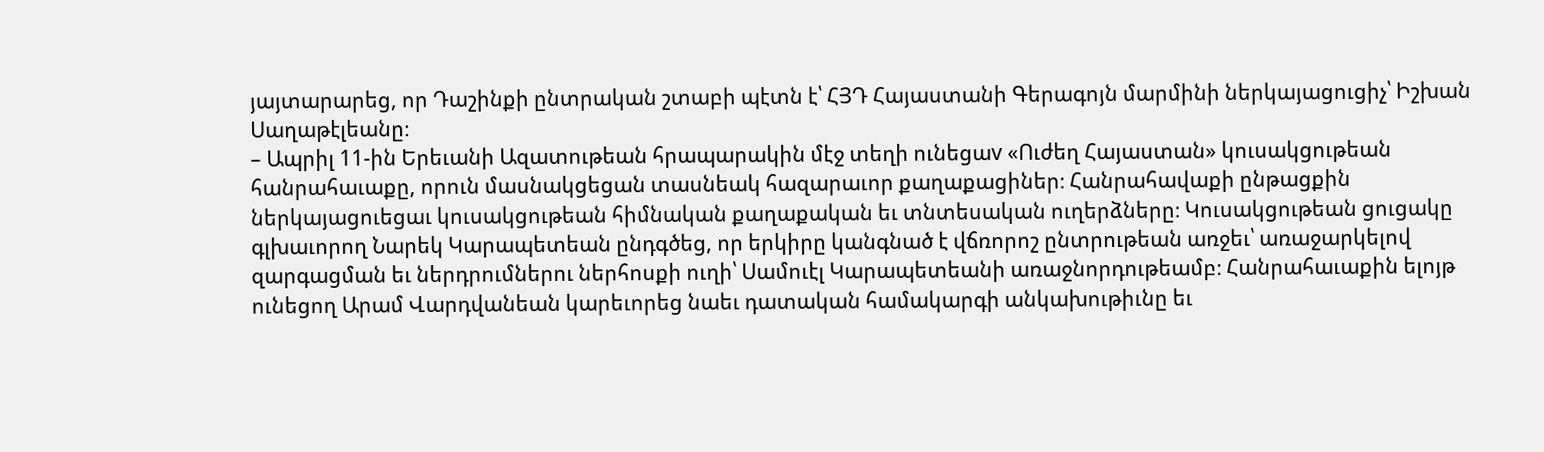յայտարարեց, որ Դաշինքի ընտրական շտաբի պէտն է՝ ՀՅԴ Հայաստանի Գերագոյն մարմինի ներկայացուցիչ՝ Իշխան Սաղաթէլեանը։
– Ապրիլ 11-ին Երեւանի Ազատութեան հրապարակին մէջ տեղի ունեցաv «Ուժեղ Հայաստան» կուսակցութեան հանրահաւաքը, որուն մասնակցեցան տասնեակ հազարաւոր քաղաքացիներ։ Հանրահավաքի ընթացքին ներկայացուեցաւ կուսակցութեան հիմնական քաղաքական եւ տնտեսական ուղերձները։ Կուսակցութեան ցուցակը գլխաւորող Նարեկ Կարապետեան ընդգծեց, որ երկիրը կանգնած է վճռորոշ ընտրութեան առջեւ՝ առաջարկելով զարգացման եւ ներդրումներու ներհոսքի ուղի՝ Սամուէլ Կարապետեանի առաջնորդութեամբ։ Հանրահաւաքին ելոյթ ունեցող Արամ Վարդվանեան կարեւորեց նաեւ դատական համակարգի անկախութիւնը եւ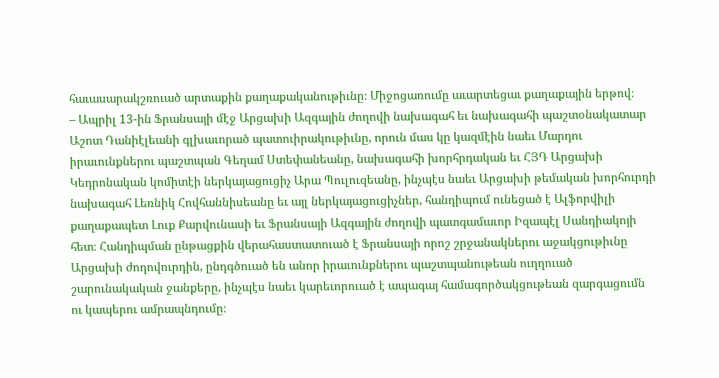հաւասարակշռուած արտաքին քաղաքականութիւնը։ Միջոցառումը աւարտեցաւ քաղաքային երթով։
– Ապրիլ 13-ին Ֆրանսայի մէջ Արցախի Ազգային ժողովի նախագահ եւ նախագահի պաշտօնակատար Աշոտ Դանիէլեանի գլխաւորած պատուիրակութիւնը, որուն մաս կը կազմէին նաեւ Մարդու իրաւունքներու պաշտպան Գեղամ Ստեփանեանը, նախագահի խորհրդական եւ ՀՅԴ Արցախի Կեդրոնական կոմիտէի ներկայացուցիչ Արա Պուլուզեանը, ինչպէս նաեւ Արցախի թեմական խորհուրդի նախագահ Լեռնիկ Հովհաննիսեանը եւ այլ ներկայացուցիչներ, հանդիպում ունեցած է Ալֆորվիլի քաղաքապետ Լուք Քարվունասի եւ Ֆրանսայի Ազգային ժողովի պատգամաւոր Իզապէլ Սանդիակոյի հետ։ Հանդիպման ընթացքին վերահաստատուած է Ֆրանսայի որոշ շրջանակներու աջակցութիւնը Արցախի ժողովուրդին, ընդգծուած են անոր իրաւունքներու պաշտպանութեան ուղղուած շարունակական ջանքերը, ինչպէս նաեւ կարեւորուած է ապագայ համագործակցութեան զարգացումն ու կապերու ամրապնդումը։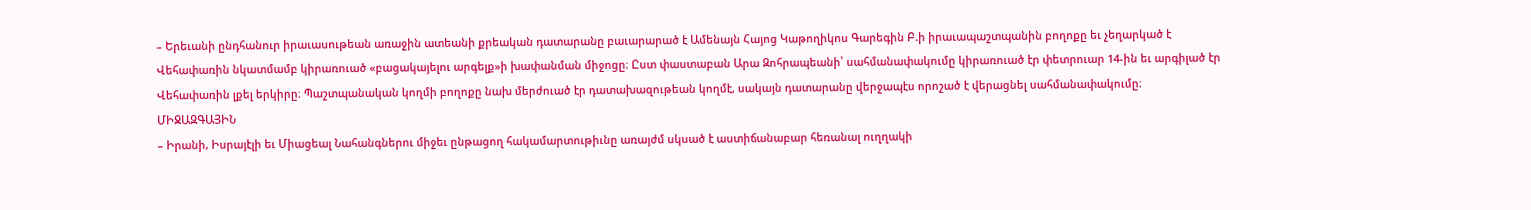– Երեւանի ընդհանուր իրաւասութեան առաջին ատեանի քրեական դատարանը բաւարարած է Ամենայն Հայոց Կաթողիկոս Գարեգին Բ.ի իրաւապաշտպանին բողոքը եւ չեղարկած է Վեհափառին նկատմամբ կիրառուած «բացակայելու արգելք»ի խափանման միջոցը։ Ըստ փաստաբան Արա Զոհրապեանի՝ սահմանափակումը կիրառուած էր փետրուար 14-ին եւ արգիլած էր Վեհափառին լքել երկիրը։ Պաշտպանական կողմի բողոքը նախ մերժուած էր դատախազութեան կողմէ, սակայն դատարանը վերջապէս որոշած է վերացնել սահմանափակումը։
ՄԻՋԱԶԳԱՅԻՆ
– Իրանի, Իսրայէլի եւ Միացեալ Նահանգներու միջեւ ընթացող հակամարտութիւնը առայժմ սկսած է աստիճանաբար հեռանալ ուղղակի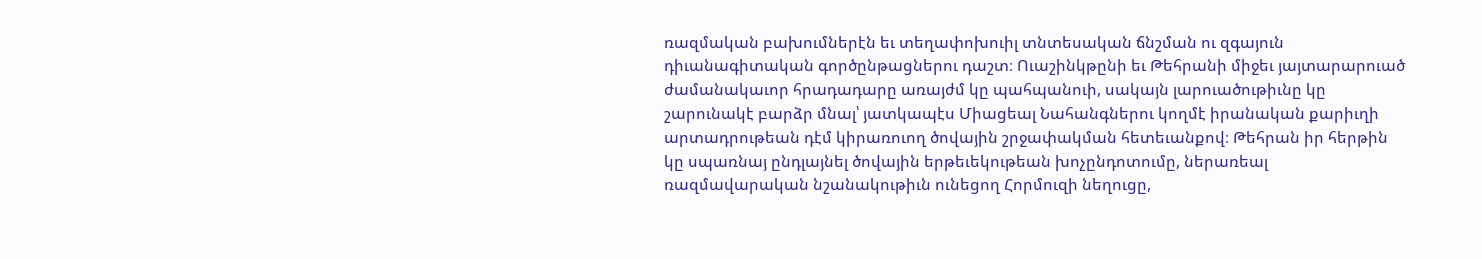ռազմական բախումներէն եւ տեղափոխուիլ տնտեսական ճնշման ու զգայուն դիւանագիտական գործընթացներու դաշտ։ Ուաշինկթընի եւ Թեհրանի միջեւ յայտարարուած ժամանակաւոր հրադադարը առայժմ կը պահպանուի, սակայն լարուածութիւնը կը շարունակէ բարձր մնալ՝ յատկապէս Միացեալ Նահանգներու կողմէ իրանական քարիւղի արտադրութեան դէմ կիրառուող ծովային շրջափակման հետեւանքով։ Թեհրան իր հերթին կը սպառնայ ընդլայնել ծովային երթեւեկութեան խոչընդոտումը, ներառեալ ռազմավարական նշանակութիւն ունեցող Հորմուզի նեղուցը,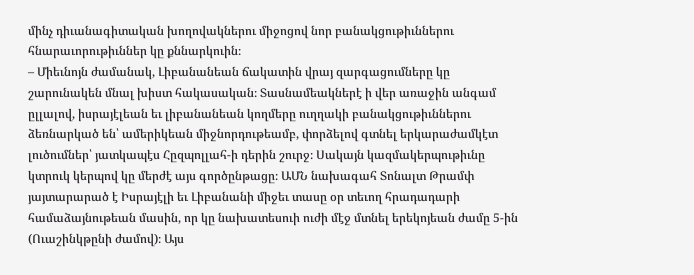մինչ դիւանագիտական խողովակներու միջոցով նոր բանակցութիւններու հնարաւորութիւններ կը քննարկուին։
– Միեւնոյն ժամանակ, Լիբանանեան ճակատին վրայ զարգացումները կը շարունակեն մնալ խիստ հակասական։ Տասնամեակներէ ի վեր առաջին անգամ ըլլալով, իսրայէլեան եւ լիբանանեան կողմերը ուղղակի բանակցութիւններու ձեռնարկած են՝ ամերիկեան միջնորդութեամբ, փորձելով գտնել երկարաժամկէտ լուծումներ՝ յատկապէս Հըզպոլլահ-ի դերին շուրջ։ Սակայն կազմակերպութիւնը կտրուկ կերպով կը մերժէ այս գործընթացը։ ԱՄՆ նախագահ Տոնալտ Թրամփ յայտարարած է Իսրայէլի եւ Լիբանանի միջեւ տասը օր տեւող հրադադարի համաձայնութեան մասին, որ կը նախատեսուի ուժի մէջ մտնել երեկոյեան ժամը 5-ին (Ուաշինկթընի ժամով)։ Այս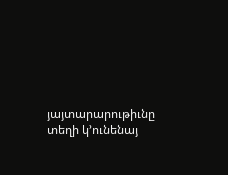յայտարարութիւնը տեղի կ՚ունենայ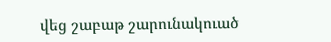վեց շաբաթ շարունակուած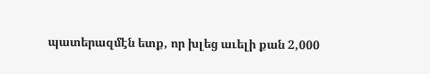պատերազմէն ետք, որ խլեց աւելի քան 2,000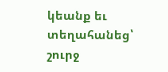կեանք եւ տեղահանեց՝ շուրջ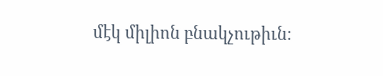մէկ միլիոն բնակչութիւն։